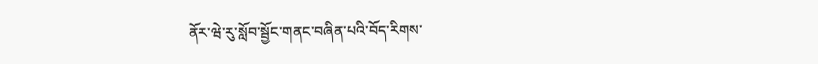ནོར་ཝེ་རུ་སློབ་སྦྱོང་གནང་བཞིན་པའི་བོད་རིགས་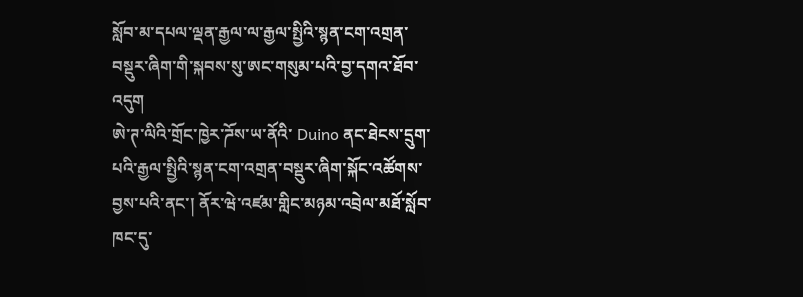སློབ་མ་དཔལ་ལྡན་རྒྱལ་ལ་རྒྱལ་སྤྱིའི་སྙན་ངག་འགྲན་བསྡུར་ཞིག་གི་སྐབས་སུ་ཨང་གསུམ་པའི་བྱ་དགའ་ཐོབ་འདུག
ཨེ་ཊ་ལིའི་གྲོང་ཁྱེར་ཌོས་ཡ་ནོའི་ Duino ནང་ཐེངས་དྲུག་པའི་རྒྱལ་སྤྱིའི་སྙན་ངག་འགྲན་བསྡུར་ཞིག་སྐོང་འཚོགས་བྱས་པའི་ནང་། ནོར་ཝེ་འཛམ་གླིང་མཉམ་འབྲེལ་མཐོ་སློབ་ཁང་དུ་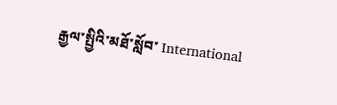རྒྱལ་སྤྱིའི་མཐོ་སློབ་ International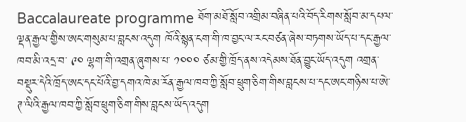Baccalaureate programme ཐོག་མཐོ་སློབ་འགྲིམ་བཞིན་པའི་བོད་རིགས་སློབ་མ་དཔལ་ལྡན་རྒྱལ་གྱིས་ཨང་གསུམ་པ་བླངས་འདུག ཁོའི་སྙན་ངག་གི་ཁ་བྱང་ལ་རང་བཙན་ཞེས་བཏགས་ཡོད་པ་དང་རྒྱལ་ཁབ་མི་འདྲ་བ་ ༩༠ ལྷག་གི་འགྲན་ཞུགས་པ་ ༡༠༠༠ ཙམ་གྱི་ཁྲོད་ནས་འདེམས་ཐོན་བྱུང་ཡོད་འདུག འགྲན་བསྡུར་དེའི་ཁྲོད་ཨང་དང་པོའི་བྱ་དགའ་ཁེ་མ་རོན་རྒྱལ་ཁབ་ཀྱི་སློབ་ཕྲུག་ཅིག་གིས་བླངས་པ་དང་ཨང་གཉིས་པ་ཨེ་ཊ་ལིའི་རྒྱལ་ཁབ་ཀྱི་སློབ་ཕྲུག་ཅིག་གིས་བླངས་ཡོད་འདུག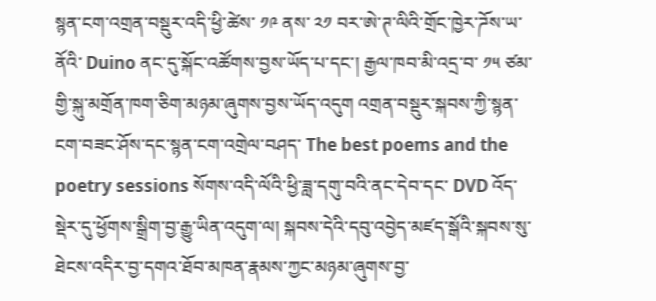སྙན་ངག་འགྲན་བསྡུར་འདི་ཕྱི་ཚེས་ ༡༩ ནས་ ༢༡ བར་ཨེ་ཊ་ལིའི་གྲོང་ཁྱེར་ཌོས་ཡ་ནོའི་ Duino ནང་དུ་སྐོང་འཚོགས་བྱས་ཡོད་པ་དང་། རྒྱལ་ཁབ་མི་འདྲ་བ་ ༡༥ ཙམ་གྱི་སྐུ་མགྲོན་ཁག་ཅིག་མཉམ་ཞུགས་བྱས་ཡོད་འདུག འགྲན་བསྡུར་སྐབས་ཀྱི་སྙན་ངག་བཟང་ཤོས་དང་སྙན་ངག་འགྲེལ་བཤད་ The best poems and the poetry sessions སོགས་འདི་ལོའི་ཕྱི་ཟླ་དགུ་བའི་ནང་དེབ་དང་ DVD འོད་སྡེར་དུ་ཕྱོགས་སྒྲིག་བྱ་རྒྱུ་ཡིན་འདུག་ལ། སྐབས་དེའི་དབུ་འབྱེད་མཛད་སྒོའི་སྐབས་སུ་ཐེངས་འདིར་བྱ་དགའ་ཐོབ་མཁན་རྣམས་ཀྱང་མཉམ་ཞུགས་བྱ་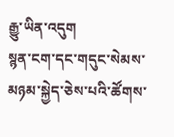རྒྱུ་ཡིན་འདུག
སྙན་ངག་དང་གདུང་སེམས་མཉམ་སྐྱེད་ཅེས་པའི་ཚོགས་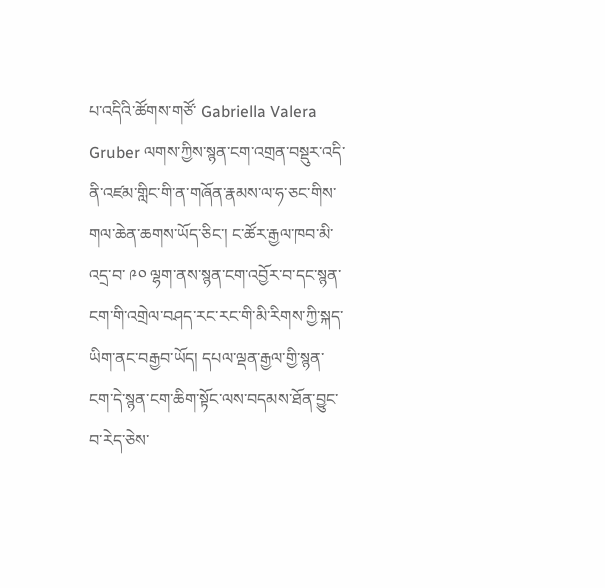པ་འདིའི་ཚོགས་གཙོ་ Gabriella Valera Gruber ལགས་ཀྱིས་སྙན་ངག་འགྲན་བསྡུར་འདི་ནི་འཛམ་གླིང་གི་ན་གཞོན་རྣམས་ལ་ཧ་ཅང་གིས་གལ་ཆེན་ཆགས་ཡོད་ཅིང་། ང་ཚོར་རྒྱལ་ཁབ་མི་འདྲ་བ་ ༩༠ ལྷག་ནས་སྙན་ངག་འབྱོར་བ་དང་སྙན་ངག་གི་འགྲེལ་བཤད་རང་རང་གི་མི་རིགས་ཀྱི་སྐད་ཡིག་ནང་བརྒྱབ་ཡོད། དཔལ་ལྡན་རྒྱལ་གྱི་སྙན་ངག་དེ་སྙན་ངག་ཆིག་སྟོང་ལས་བདམས་ཐོན་བྱུང་བ་རེད་ཅེས་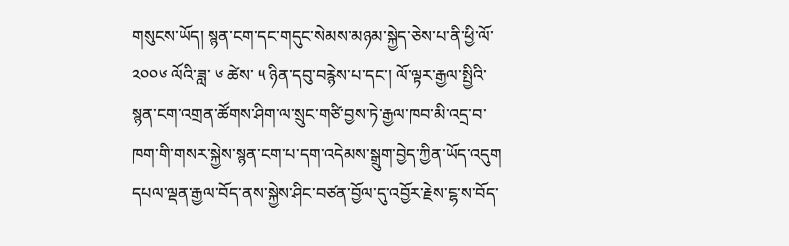གསུངས་ཡོད། སྙན་ངག་དང་གདུང་སེམས་མཉམ་སྐྱེད་ཅེས་པ་ནི་ཕྱི་ལོ་ ༢༠༠༦ ལོའི་ཟླ་ ༦ ཚེས་ ༥ ཉིན་དབུ་བརྙེས་པ་དང་། ལོ་ལྟར་རྒྱལ་སྤྱིའི་སྙན་ངག་འགྲན་ཚོགས་ཤིག་ལ་སྲུང་གཙི་བྱས་ཏེ་རྒྱལ་ཁབ་མི་འདྲ་བ་ཁག་གི་གསར་སྐྱེས་སྙན་ངག་པ་དག་འདེམས་སྒྲུག་བྱེད་ཀྱིན་ཡོད་འདུག
དཔལ་ལྡན་རྒྱལ་བོད་ནས་སྐྱེས་ཤིང་བཙན་བྱོལ་དུ་འབྱོར་རྗེས་ངྷ་ས་བོད་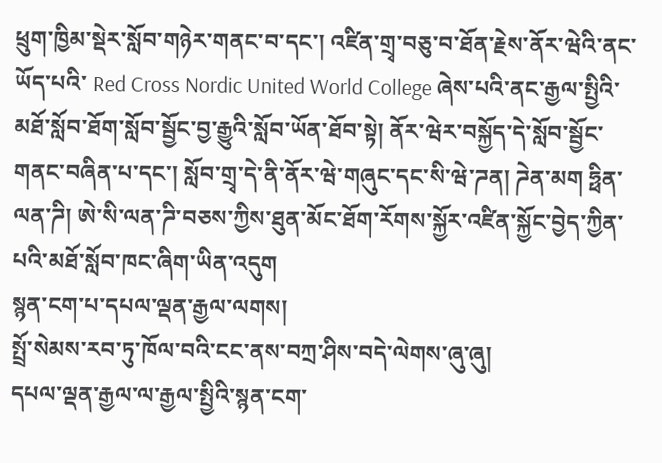ཕྲུག་ཁྱིམ་སྡེར་སློབ་གཉེར་གནང་བ་དང་། འཛིན་གྲྭ་བཅུ་བ་ཐོན་རྗེས་ནོར་ཝེའི་ནང་ཡོད་པའི་ Red Cross Nordic United World College ཞེས་པའི་ནང་རྒྱལ་སྤྱིའི་མཐོ་སློབ་ཐོག་སློབ་སྦྱོང་བྱ་རྒྱུའི་སློབ་ཡོན་ཐོབ་སྟེ། ནོར་ཝེར་བསྐྱོད་དེ་སློབ་སྦྱོང་གནང་བཞིན་པ་དང་། སློབ་གྲྭ་དེ་ནི་ནོར་ཝེ་གཞུང་དང་སི་ཝེ་ཌན། ཌེན་མག ཧྥིན་ལན་ཌི། ཨེ་སི་ལན་ཌི་བཅས་ཀྱིས་ཐུན་མོང་ཐོག་རོགས་སྐྱོར་འཛིན་སྐྱོང་བྱེད་ཀྱིན་པའི་མཐོ་སློབ་ཁང་ཞིག་ཡིན་འདུག
སྙན་ངག་པ་དཔལ་ལྡན་རྒྱལ་ལགས།
སྤྲོ་སེམས་རབ་ཏུ་ཁོལ་བའི་ངང་ནས་བཀྲ་ཤིས་བདེ་ལེགས་ཞུ་ཞུ།
དཔལ་ལྡན་རྒྱལ་ལ་རྒྱལ་སྤྱིའི་སྙན་ངག་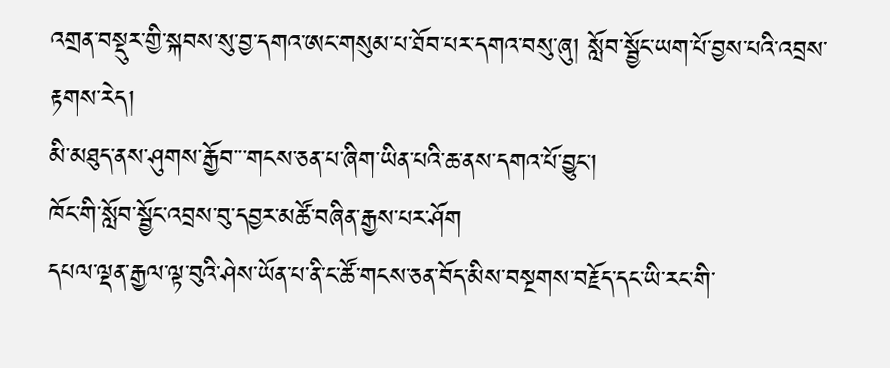འགྲན་བསྡུར་གྱི་སྐབས་སུ་བྱ་དགའ་ཨང་གསུམ་པ་ཐོབ་པར་དགའ་བསུ་ཞུ། སློབ་སྦྱོང་ཡག་པོ་བྱས་པའི་འབྲས་རྟགས་རེད།
མི་མཐུད་ནས་ཤུགས་རྒྱོབ་་་གངས་ཅན་པ་ཞིག་ཡིན་པའི་ཆ་ནས་དགའ་པོ་བྱུང་།
ཁོང་གི་སློབ་སྦྱོང་འབྲས་བུ་དབྱར་མཚོ་བཞིན་རྒྱས་པར་ཤོག
དཔལ་ལྡན་རྒྱལ་ལྟ་བུའི་ཤེས་ཡོན་པ་ནི་ང་ཚོ་གངས་ཅན་བོད་མིས་བསྔགས་བརྗོད་དང་ཡི་རང་གི་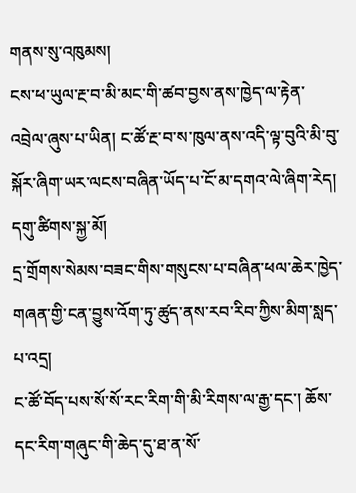གནས་སུ་འཁུམས།
ངས་ཕ་ཡུལ་རྔ་བ་མི་མང་གི་ཚབ་བྱས་ནས་ཁྱེད་ལ་རྟེན་འབྲེལ་ཞུས་པ་ཡིན། ང་ཚོ་རྔ་བ་ས་ཁུལ་ནས་འདི་ལྟ་བུའི་མི་བུ་སྐོར་ཞིག་ཡར་ལངས་བཞིན་ཡོད་པ་ངོ་མ་དགའ་ལེ་ཞིག་རེད།
དགུ་ཚིགས་སྐྱ་མོ།
དྲ་གྲོགས་སེམས་བཟང་གིས་གསུངས་པ་བཞིན་ཕལ་ཆེར་ཁྱེད་གཞན་གྱི་ངན་བྱུས་འོག་ཏུ་ཚུད་ནས་རབ་རིབ་ཀྱིས་མིག་སླད་པ་འདྲ།
ང་ཚོ་བོད་པས་སོ་སོ་རང་རིག་གི་མི་རིགས་ལ་རྒྱ་དང་། ཆོས་དང་རིག་གཞུང་གི་ཆེད་དུ་ཐ་ན་སོ་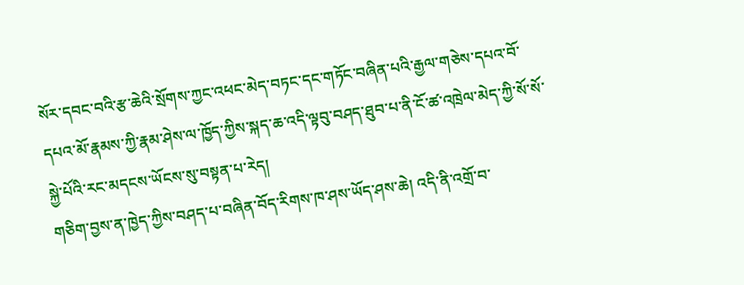སོར་དབང་བའི་རྩ་ཆེའི་སྲོགས་ཀྱང་འཕང་མེད་བཏང་དང་གཏོང་བཞིན་པའི་རྒྱལ་གཅེས་དཔའ་བོ་དཔའ་མོ་རྣམས་ཀྱི་རྣམ་ཤེས་ལ་ཁྱོད་ཀྱིས་སྐད་ཆ་འདི་ལྟབུ་བཤད་ཐུབ་པ་ནི་ངོ་ཚ་འཁྲེལ་མེད་ཀྱི་སོ་སོ་སྐྱེ་པོའི་རང་མདངས་ཡོངས་སུ་བསྟན་པ་རེད།
གཅིག་བྱས་ན་ཁྱེད་ཀྱིས་བཤད་པ་བཞིན་བོད་རིགས་ཁ་ཤས་ཡོད་ཤས་ཆེ། འདི་ནི་འགྲོ་བ་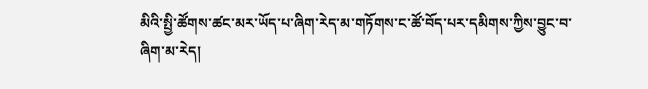མིའི་སྤྱི་ཚོགས་ཚང་མར་ཡོད་པ་ཞིག་རེད་མ་གཏོགས་ང་ཚོ་བོད་པར་དམིགས་ཀྱིས་བྱུང་བ་ཞིག་མ་རེད།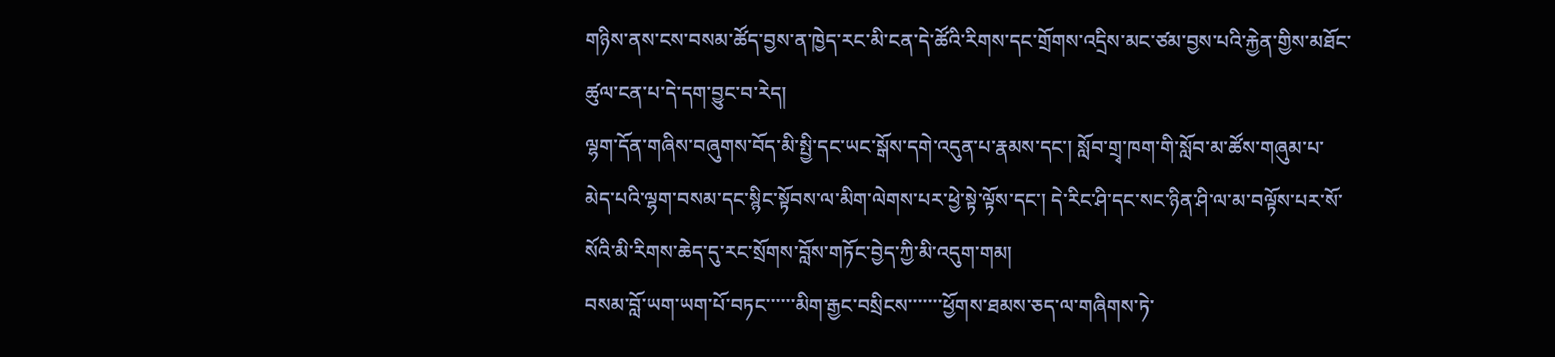གཉིས་ནས་ངས་བསམ་ཚོད་བྱས་ན་ཁྱེད་རང་མི་ངན་དེ་ཚོའི་རིགས་དང་གྲོགས་འདྲིས་མང་ཙམ་བྱས་པའི་རྐྱེན་གྱིས་མཐོང་ཚུལ་ངན་པ་དེ་དག་བྱུང་བ་རེད།
ལྷག་དོན་གཞིས་བཞུགས་བོད་མི་སྤྱི་དང་ཡང་སྒོས་དགེ་འདུན་པ་རྣམས་དང་། སློབ་གྲྭ་ཁག་གི་སློབ་མ་ཚོས་གཞུམ་པ་མེད་པའི་ལྷག་བསམ་དང་སྙིང་སྟོབས་ལ་མིག་ལེགས་པར་ཕྱེ་སྟེ་ལྟོས་དང་། དེ་རིང་ཤི་དང་སང་ཉིན་ཤི་ལ་མ་བལྟོས་པར་སོ་སོའི་མི་རིགས་ཆེད་དུ་རང་སྲོགས་བློས་གཏོང་བྱེད་ཀྱི་མི་འདུག་གམ།
བསམ་བློ་ཡག་ཡག་པོ་བཏང་་་་་་མིག་རྒྱང་བསྲིངས་་་་་་་ཕྱོགས་ཐམས་ཅད་ལ་གཞིགས་ཏེ་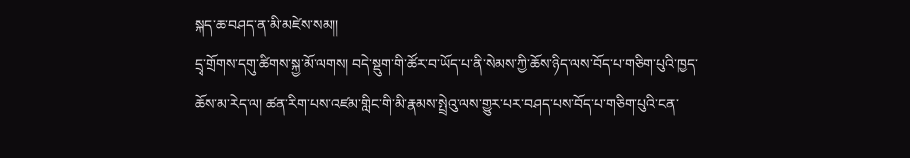སྐད་ཆ་བཤད་ན་མི་མཛེས་སམ།།
དྲྭ་གྲོགས་དགུ་ཚིགས་སྐྱ་མོ་ལགས། བདེ་སྡུག་གི་ཚོར་བ་ཡོད་པ་ནི་སེམས་ཀྱི་ཆོས་ཉིད་ལས་བོད་པ་གཅིག་པུའི་ཁྱད་ཆོས་མ་རེད་ལ། ཚན་རིག་པས་འཛམ་གླིང་གི་མི་རྣམས་སྤྲེའུ་ལས་གྱུར་པར་བཤད་པས་བོད་པ་གཅིག་པུའི་ངན་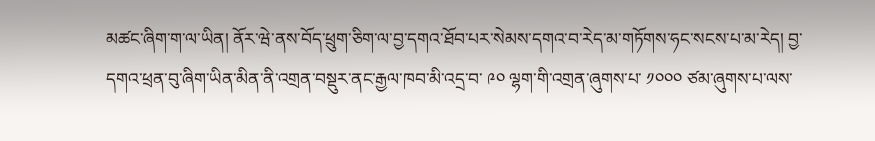མཚང་ཞིག་ག་ལ་ཡིན། ནོར་ཝེ་ནས་བོད་ཕྲུག་ཅིག་ལ་བྱ་དགའ་ཐོབ་པར་སེམས་དགའ་བ་རེད་མ་གཏོགས་ཧང་སངས་པ་མ་རེད། བྱ་དགའ་ཕྲན་བུ་ཞིག་ཡིན་མིན་ནི་འགྲན་བསྡུར་ནང་རྒྱལ་ཁབ་མི་འདྲ་བ་ ༩༠ ལྷག་གི་འགྲན་ཞུགས་པ་ ༡༠༠༠ ཙམ་ཞུགས་པ་ལས་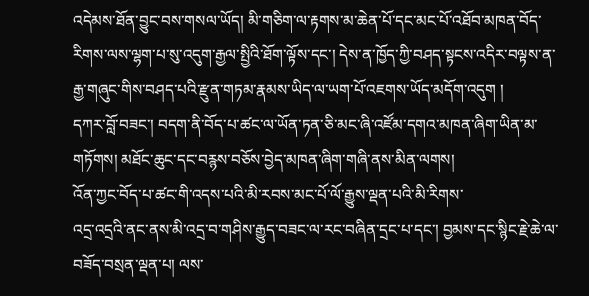འདེམས་ཐོན་བྱུང་བས་གསལ་ཡོད། མི་གཅིག་ལ་རྟགས་མ་ཆེན་པོ་དང་མང་པོ་འཐོབ་མཁན་བོད་རིགས་ལས་ལྷག་པ་སུ་འདུག་རྒྱལ་སྤྱིའི་ཐོག་ལྟོས་དང་། དེས་ན་ཁྱོད་ཀྱི་བཤད་སྟངས་འདིར་བལྟས་ན་རྒྱ་གཞུང་གིས་བཤད་པའི་རྫུན་གཏམ་རྣམས་ཡིད་ལ་ཡག་པོ་འཇགས་ཡོད་མདོག་འདུག །
དཀར་བློ་བཟང་། བདག་ནི་བོད་པ་ཚང་ལ་ཡོན་ཏན་ཅི་མང་ཞི་འཛོམ་དགའ་མཁན་ཞིག་ཡིན་མ་གཏོགས། མཐོང་ཆུང་དང་བརྙས་བཅོས་བྱེད་མཁན་ཞིག་གཞི་ནས་མིན་ལགས།
འོན་ཀྱང་བོད་པ་ཚང་གི་འདས་པའི་མི་རབས་མང་པོ་ལོ་རྒྱུས་ལྡན་པའི་མི་རིགས་
འདྲ་འདྲའི་ནང་ནས་མི་འདྲ་བ་གཤིས་རྒྱུད་བཟང་ལ་རང་བཞིན་དྲང་པ་དང་། བྱམས་དང་སྙིང་རྗེ་ཆེ་ལ་བཟོད་བསྲན་ལྡན་པ། ལས་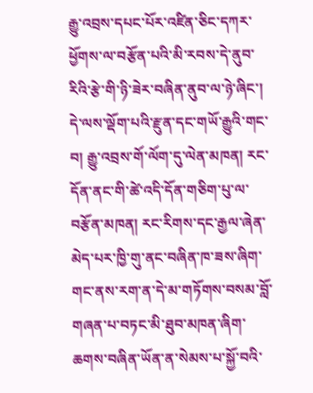རྒྱུ་འབྲས་དཔང་པོར་འཛིན་ཅིང་དཀར་ཕྱོགས་ལ་བརྩོན་པའི་མི་རབས་དེ་ནུབ་རིའི་རྩེ་གི་ཉི་ཟེར་བཞིན་ནུབ་ལ་ཉེ་ཞིང་། དེ་ལས་ལྡོག་པའི་རྫུན་དང་གཡོ་རྒྱུའི་གང་བ། རྒྱུ་འབྲས་གོ་ལོག་དུ་ལེན་མཁན། རང་དོན་ནང་གི་ཚེ་འདི་དོན་གཅིག་པུ་ལ་བརྩོན་མཁན། རང་རིགས་དང་རྒྱལ་ཞེན་མེད་པར་ཁྱི་གུ་ནང་བཞིན་ཁ་ཟས་ཞིག་གང་ནས་རག་ན་དེ་མ་གཏོགས་བསམ་བློ་གཞན་པ་བཏང་མི་ཐུབ་མཁན་ཞིག་ཆགས་བཞིན་ཡོན་ན་སེམས་པ་སྐྱོ་བའི་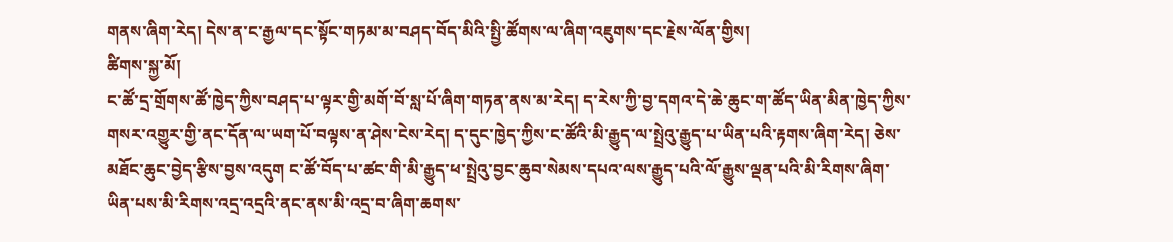གནས་ཞིག་རེད། དེས་ན་ང་རྒྱལ་དང་སྟོང་གཏམ་མ་བཤད་བོད་མིའི་སྤྱི་ཚོགས་ལ་ཞིག་འཇུགས་དང་རྗེས་ལོན་གྱིས།
ཚིགས་སྐྱ་མོ།
ང་ཚོ་དྲ་གྲོགས་ཚོ་ཁྱེད་ཀྱིས་བཤད་པ་ལྟར་གྱི་མགོ་བོ་སླ་པོ་ཞིག་གཏན་ནས་མ་རེད། ད་རེས་ཀྱི་བྱ་དགའ་དེ་ཆེ་ཆུང་ག་ཚོད་ཡིན་མིན་ཁྱེད་ཀྱིས་གསར་འགྱུར་གྱི་ནང་དོན་ལ་ཡག་པོ་བལྟས་ན་ཤེས་ངེས་རེད། ད་དུང་ཁྱེད་ཀྱིས་ང་ཚོའི་མི་རྒྱུད་ལ་སྤྲེའུ་རྒྱུད་པ་ཡིན་པའི་རྟགས་ཞིག་རེད། ཅེས་མཐོང་ཆུང་བྱེད་རྩིས་བྱས་འདུག ང་ཚོ་བོད་པ་ཚང་གི་མི་རྒྱུད་ཕ་སྤྲེའུ་བྱང་ཆུབ་སེམས་དཔའ་ལས་རྒྱུད་པའི་ལོ་རྒྱུས་ལྡན་པའི་མི་རིགས་ཞིག་ཡིན་པས་མི་རིགས་འདྲ་འདྲའི་ནང་ནས་མི་འདྲ་བ་ཞིག་ཆགས་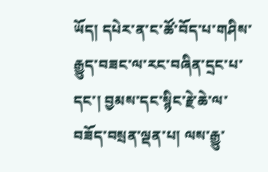ཡོད། དཔེར་ན་ང་ཚོ་བོད་པ་གཤིས་རྒྱུད་བཟང་ལ་རང་བཞིན་དྲང་པ་དང་། བྱམས་དང་སྙིང་རྗེ་ཆེ་ལ་བཟོད་བསྲན་ལྡན་པ། ལས་རྒྱུ་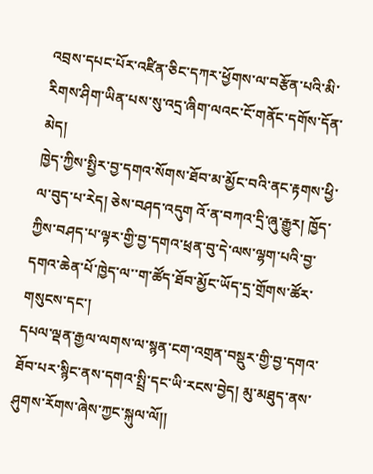འབྲས་དཔང་པོར་འཛིན་ཅིང་དཀར་ཕྱོགས་ལ་བརྩོན་པའི་མི་རིགས་ཤིག་ཡིན་པས་སུ་འདྲ་ཞིག་ལའང་ངོ་གནོང་དགོས་དོན་མེད།
ཁྱེད་ཀྱིས་སྤྱིར་བྱ་དགའ་སོགས་ཐོབ་མ་མྱོང་བའི་ནང་རྟགས་ཕྱི་ལ་བུད་པ་རེད། ཅེས་བཤད་འདུག འོ་ན་བཀའ་དྲི་ཞུ་རྒྱུར། ཁྱོད་ཀྱིས་བཤད་པ་ལྟར་གྱི་བྱ་དགའ་ཕྲན་བུ་དེ་ལས་ལྷག་པའི་བྱ་དགའ་ཆེན་པོ་ཁྱེད་ལ་་ག་ཚོད་ཐོབ་མྱོང་ཡོད་དྲ་གྲོགས་ཚོར་གསུངས་དང་།
དཔལ་ལྡན་རྒྱལ་ལགས་ལ་སྙན་ངག་འགྲན་བསྡུར་གྱི་བྱ་དགའ་ཐོབ་པར་སྙིང་ནས་དགའ་སྤྲི་དང་ཡི་རངས་བྱེད། མུ་མཐུད་ནས་ཤུགས་རོགས་ཞེས་ཀྱང་སྐུལ་ལོ།།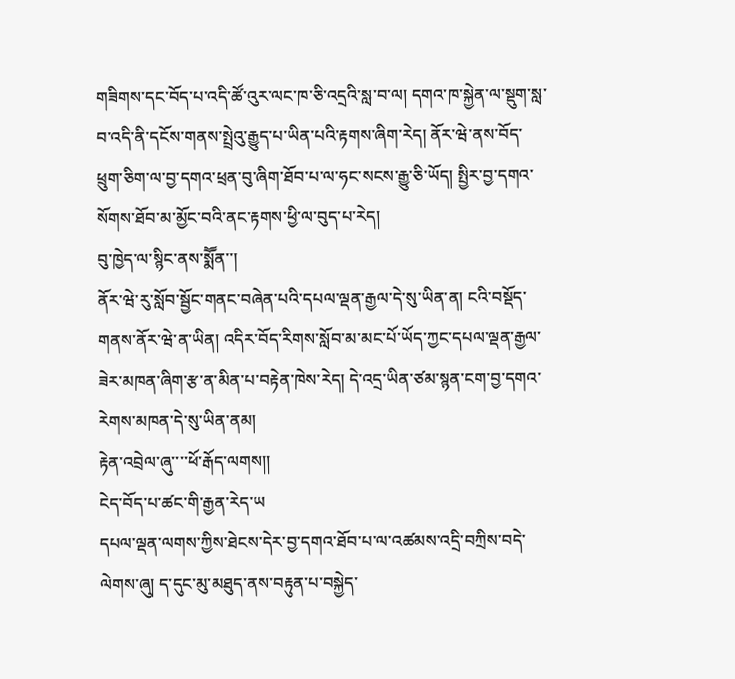གཟིགས་དང་བོད་པ་འདི་ཚོ་འུར་ལང་ཁ་ཅི་འདྲའི་སླ་བ་ལ། དགའ་ཁ་སྐྱེན་ལ་སྡུག་སླ་བ་འདི་ནི་དངོས་གནས་སྤྲེའུ་རྒྱུད་པ་ཡིན་པའི་རྟགས་ཞིག་རེད། ནོར་ཝེ་ནས་བོད་ཕྲུག་ཅིག་ལ་བྱ་དགའ་ཕྲན་བུ་ཞིག་ཐོབ་པ་ལ་ཧང་སངས་རྒྱུ་ཅི་ཡོད། སྤྱིར་བྱ་དགའ་སོགས་ཐོབ་མ་མྱོང་བའི་ནང་རྟགས་ཕྱི་ལ་བུད་པ་རེད།
བུ་ཁྱེད་ལ་སྙིང་ནས་སྨཽན་་།
ནོར་ཝེ་རུ་སློབ་སྦྱོང་གནང་བཞེན་པའི་དཔལ་ལྡན་རྒྱལ་དེ་སུ་ཡིན་ན། ངའི་བསྡོད་གནས་ནོར་ཝེ་ན་ཡིན། འདིར་བོད་རིགས་སློབ་མ་མང་པོ་ཡོད་ཀྱང་དཔལ་ལྡན་རྒྱལ་ཟེར་མཁན་ཞིག་རྩ་ན་མིན་པ་བརྟེན་ཁེས་རེད། དེ་འདྲ་ཡིན་ཙམ་སྙན་ངག་བྱ་དགའ་རེགས་མཁན་དེ་སུ་ཡིན་ནམ།
རྟེན་འབྲེལ་ཞུ་་་་ཕོ་རྒོད་ལགས།།
ངེད་བོད་པ་ཚང་གི་རྒྱན་རེད་ཡ
དཔལ་ལྡན་ལགས་ཀྱིས་ཐེངས་དེར་བྱ་དགའ་ཐོབ་པ་ལ་འཚམས་འདྲི་བཀྲིས་བདེ་ལེགས་ཞུ། ད་དུང་མུ་མཐུད་ནས་བརྟུན་པ་བསྐྱེད་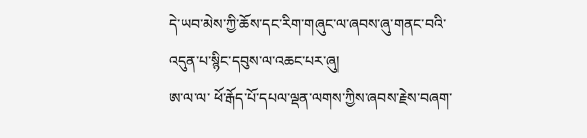དེ་ཡབ་མེས་ཀྱི་ཆོས་དང་རིག་གཞུང་ལ་ཞབས་ཞུ་གནང་བའི་འདུན་པ་སྙིང་དབུས་ལ་འཆང་པར་ཞུ།
ཨ་ལ་ལ་ ཕོ་རྒོད་པོ་དཔལ་ལྡན་ལགས་ཀྱིས་ཞབས་རྗེས་བཞག་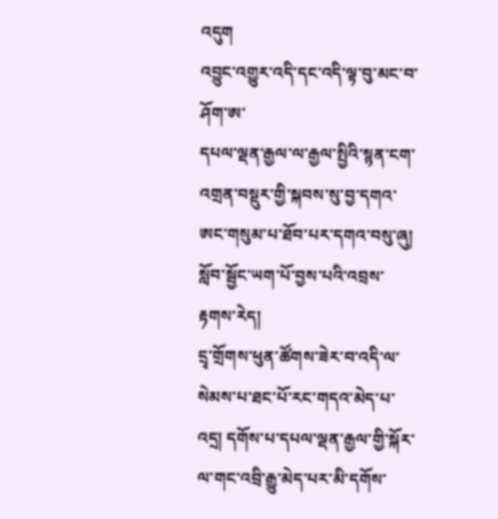འདུག
འབྱུང་འགྱུར་འདི་དང་འདི་ལྟ་བུ་མང་བ་ཤོག་ཨ་
དཔལ་ལྡན་རྒྱལ་ལ་རྒྱལ་སྤྱིའི་སྙན་ངག་འགྲན་བསྡུར་གྱི་སྐབས་སུ་བྱ་དགའ་ཨང་གསུམ་པ་ཐོབ་པར་དགའ་བསུ་ཞུ། སློབ་སྦྱོང་ཡག་པོ་བྱས་པའི་འབྲས་རྟགས་རེད།
དྲྭ་གྲོགས་ཕུན་ཚོགས་ཟེར་བ་འདི་ལ་སེམས་པ་ཐང་པོ་རང་གདའ་མེད་པ་འདྲ། དགོས་པ་དཔལ་ལྡན་རྒྱལ་གྱི་སྐོར་ལ་གང་འབྲི་རྒྱུ་མེད་པར་མི་དགོས་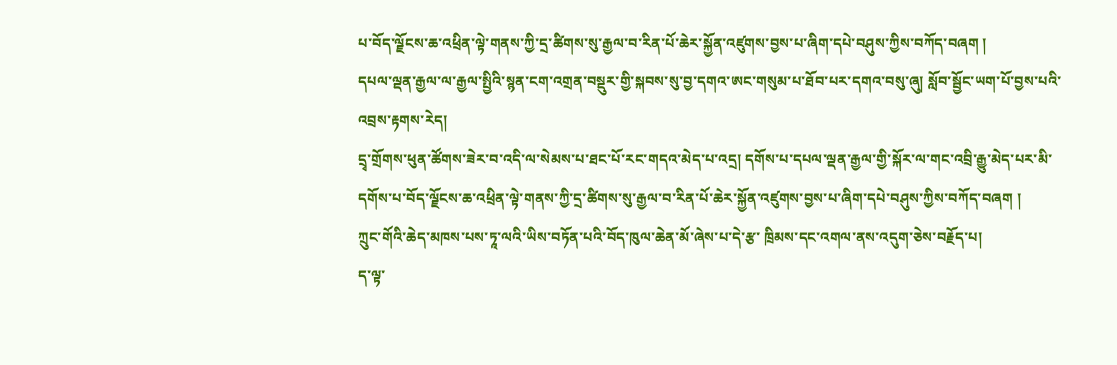པ་བོད་ལྗོངས་ཆ་འཕྲིན་ལྟེ་གནས་ཀྱི་དྲ་ཚིགས་སུ་རྒྱལ་བ་རིན་པོ་ཆེར་སྐྱོན་འཛུགས་བྱས་པ་ཞིག་དཔེ་བཤུས་ཀྱིས་བཀོད་བཞག །
དཔལ་ལྡན་རྒྱལ་ལ་རྒྱལ་སྤྱིའི་སྙན་ངག་འགྲན་བསྡུར་གྱི་སྐབས་སུ་བྱ་དགའ་ཨང་གསུམ་པ་ཐོབ་པར་དགའ་བསུ་ཞུ། སློབ་སྦྱོང་ཡག་པོ་བྱས་པའི་འབྲས་རྟགས་རེད།
དྲྭ་གྲོགས་ཕུན་ཚོགས་ཟེར་བ་འདི་ལ་སེམས་པ་ཐང་པོ་རང་གདའ་མེད་པ་འདྲ། དགོས་པ་དཔལ་ལྡན་རྒྱལ་གྱི་སྐོར་ལ་གང་འབྲི་རྒྱུ་མེད་པར་མི་དགོས་པ་བོད་ལྗོངས་ཆ་འཕྲིན་ལྟེ་གནས་ཀྱི་དྲ་ཚིགས་སུ་རྒྱལ་བ་རིན་པོ་ཆེར་སྐྱོན་འཛུགས་བྱས་པ་ཞིག་དཔེ་བཤུས་ཀྱིས་བཀོད་བཞག །
ཀྲུང་གོའི་ཆེད་མཁས་པས་ཏཱ་ལའི་ཡིས་བཏོན་པའི་བོད་ཁུལ་ཆེན་མོ་ཞེས་པ་དེ་རྩ་ ཁྲིམས་དང་འགལ་ནས་འདུག་ཅེས་བརྗོད་པ།
ད་ལྟ་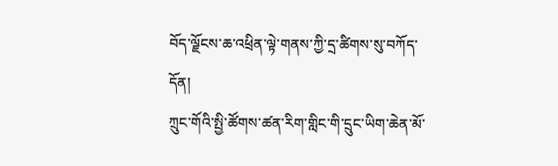བོད་ལྗོངས་ཆ་འཕྲིན་ལྟེ་གནས་ཀྱི་དྲ་ཚིགས་སུ་བཀོད་དོན།
ཀྲུང་གོའི་སྤྱི་ཚོགས་ཚན་རིག་གླིང་གི་དྲུང་ཡིག་ཆེན་མོ་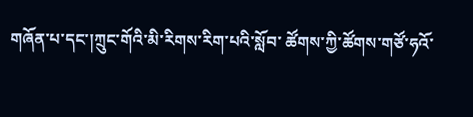གཞོན་པ་དང་།ཀྲུང་གོའི་མི་རིགས་རིག་པའི་སློབ་ ཚོགས་ཀྱི་ཚོགས་གཙོ་ཧའོ་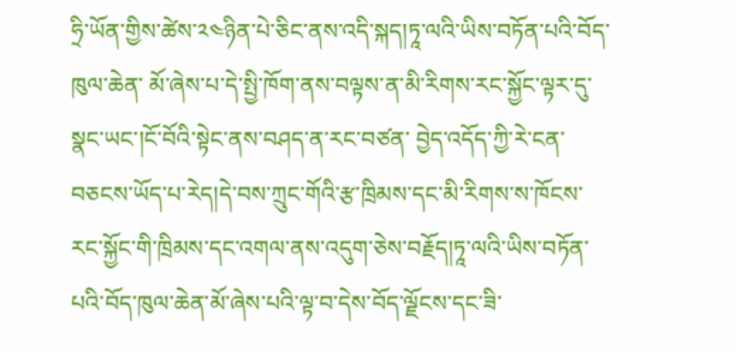ཧྲི་ཡོན་གྱིས་ཚེས་༢༤ཉིན་པེ་ཅིང་ནས་འདི་སྐད།ཏཱ་ལའི་ཡིས་བཏོན་པའི་བོད་ཁུལ་ཆེན་ མོ་ཞེས་པ་དེ་སྤྱི་ཁོག་ནས་བལྟས་ན་མི་རིགས་རང་སྐྱོང་ལྟར་དུ་སྣང་ཡང་།ངོ་བོའི་སྟེང་ནས་བཤད་ན་རང་བཙན་ བྱེད་འདོད་ཀྱི་རེ་ངན་བཅངས་ཡོད་པ་རེད།དེ་བས་ཀྲུང་གོའི་རྩ་ཁྲིམས་དང་མི་རིགས་ས་ཁོངས་རང་སྐྱོང་གི་ཁྲིམས་དང་འགལ་ནས་འདུག་ཅེས་བརྗོད།ཏཱ་ལའི་ཡིས་བཏོན་པའི་བོད་ཁུལ་ཆེན་མོ་ཞེས་པའི་ལྟ་བ་དེས་བོད་ལྗོངས་དང་ཟི་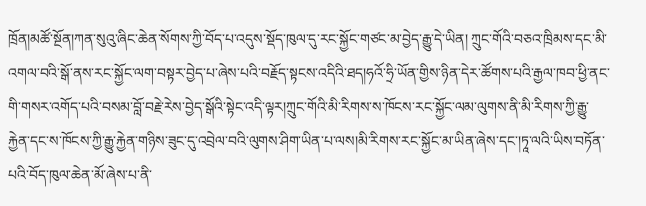ཁྲོན།མཚོ་སྔོན།ཀན་སུའུ་ཞིང་ཆེན་སོགས་ཀྱི་བོད་པ་འདུས་སྡོད་ཁུལ་དུ་རང་སྐྱོང་གཙང་མ་བྱེད་རྒྱུ་དེ་ཡིན། ཀྲུང་གོའི་བཅའ་ཁྲིམས་དང་མི་འགལ་བའི་སྒོ་ནས་རང་སྐྱོང་ལག་བསྟར་བྱེད་པ་ཞེས་པའི་བརྗོད་སྟངས་འདིའི་ཐད།ཧའོ་ཧྲི་ཡོན་གྱིས་ཉིན་དེར་ཚོགས་པའི་རྒྱལ་ཁབ་ཕྱི་ནང་གི་གསར་འགོད་པའི་བསམ་བློ་བརྗེ་རེས་བྱེད་སྒོའི་སྟེང་འདི་ལྟར།ཀྲུང་གོའི་མི་རིགས་ས་ཁོངས་རང་སྐྱོང་ལམ་ལུགས་ནི་མི་རིགས་ཀྱི་རྒྱུ་རྐྱེན་དང་ས་ཁོངས་ཀྱི་རྒྱུ་རྐྱེན་གཉིས་ཟུང་དུ་འབྲེལ་བའི་ལུགས་ཤིག་ཡིན་པ་ལས།མི་རིགས་རང་སྐྱོང་མ་ཡིན་ཞེས་དང་།ཏཱ་ལའི་ཡིས་བཏོན་པའི་བོད་ཁུལ་ཆེན་མོ་ཞེས་པ་ནི་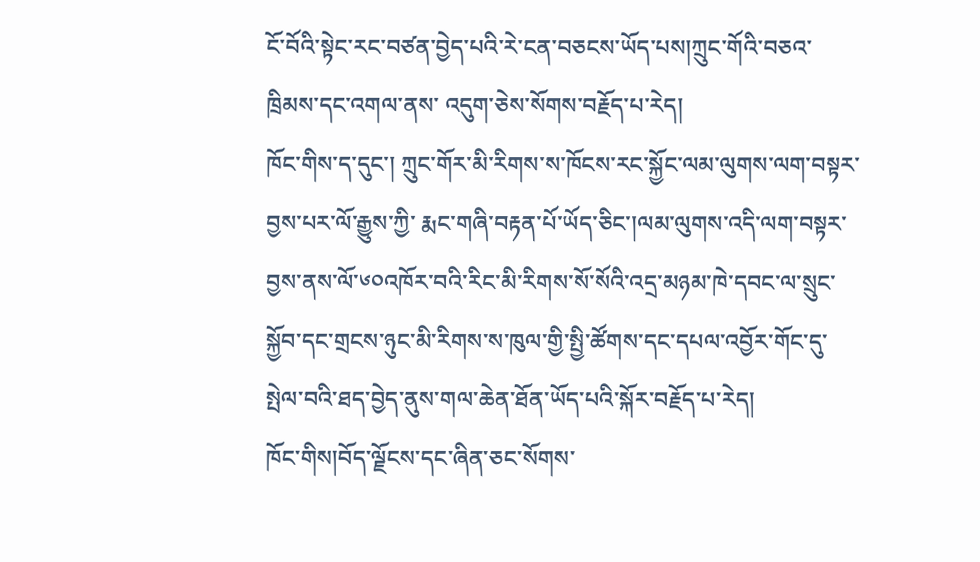ངོ་བོའི་སྟེང་རང་བཙན་བྱེད་པའི་རེ་ངན་བཅངས་ཡོད་པས།ཀྲུང་གོའི་བཅའ་ཁྲིམས་དང་འགལ་ནས་ འདུག་ཅེས་སོགས་བརྗོད་པ་རེད།
ཁོང་གིས་ད་དུང་། ཀྲུང་གོར་མི་རིགས་ས་ཁོངས་རང་སྐྱོང་ལམ་ལུགས་ལག་བསྟར་བྱས་པར་ལོ་རྒྱུས་ཀྱི་ རྨང་གཞི་བརྟན་པོ་ཡོད་ཅིང་།ལམ་ལུགས་འདི་ལག་བསྟར་བྱས་ནས་ལོ་༦༠འཁོར་བའི་རིང་མི་རིགས་སོ་སོའི་འདྲ་མཉམ་ཁེ་དབང་ལ་སྲུང་སྐྱོབ་དང་གྲངས་ཉུང་མི་རིགས་ས་ཁུལ་གྱི་སྤྱི་ཚོགས་དང་དཔལ་འབྱོར་གོང་དུ་སྤེལ་བའི་ཐད་བྱེད་ནུས་གལ་ཆེན་ཐོན་ཡོད་པའི་སྐོར་བརྗོད་པ་རེད།
ཁོང་གིས།བོད་ལྗོངས་དང་ཞིན་ཅང་སོགས་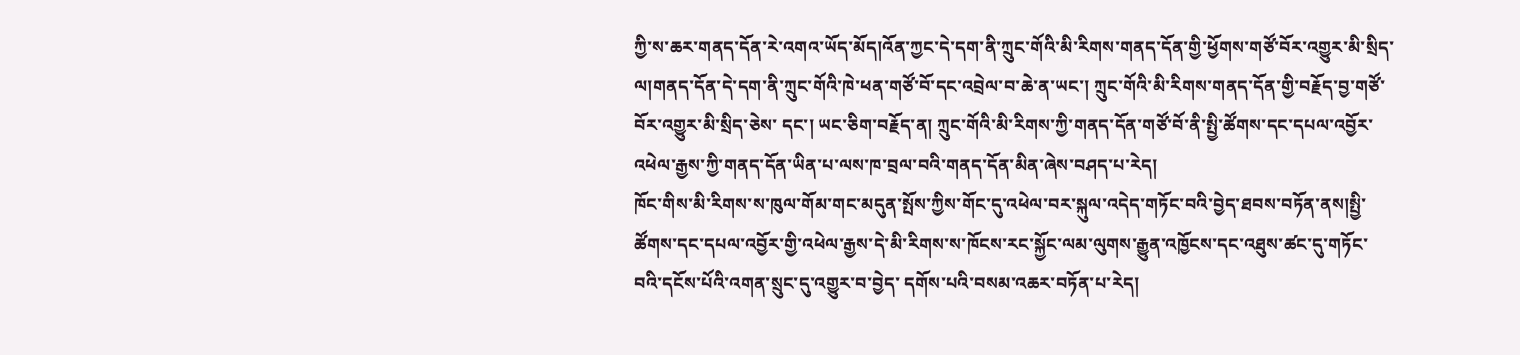ཀྱི་ས་ཆར་གནད་དོན་རེ་འགའ་ཡོད་མོད།འོན་ཀྱང་དེ་དག་ནི་ཀྲུང་གོའི་མི་རིགས་གནད་དོན་གྱི་ཕྱོགས་གཙོ་བོར་འགྱུར་མི་སྲིད་ལ།གནད་དོན་དེ་དག་ནི་ཀྲུང་གོའི་ཁེ་ཕན་གཙོ་བོ་དང་འབྲེལ་བ་ཆེ་ན་ཡང་། ཀྲུང་གོའི་མི་རིགས་གནད་དོན་གྱི་བརྗོད་བྱ་གཙོ་བོར་འགྱུར་མི་སྲིད་ཅེས་ དང་། ཡང་ཅིག་བརྗོད་ན། ཀྲུང་གོའི་མི་རིགས་ཀྱི་གནད་དོན་གཙོ་བོ་ནི་སྤྱི་ཚོགས་དང་དཔལ་འབྱོར་འཕེལ་རྒྱས་ཀྱི་གནད་དོན་ཡིན་པ་ལས་ཁ་བྲལ་བའི་གནད་དོན་མིན་ཞེས་བཤད་པ་རེད།
ཁོང་གིས་མི་རིགས་ས་ཁུལ་གོམ་གང་མདུན་སྤོས་ཀྱིས་གོང་དུ་འཕེལ་བར་སྐུལ་འདེད་གཏོང་བའི་བྱེད་ཐབས་བཏོན་ནས།སྤྱི་ཚོགས་དང་དཔལ་འབྱོར་གྱི་འཕེལ་རྒྱས་དེ་མི་རིགས་ས་ཁོངས་རང་སྐྱོང་ལམ་ལུགས་རྒྱུན་འཁྱོངས་དང་འཐུས་ཚང་དུ་གཏོང་བའི་དངོས་པོའི་འགན་སྲུང་དུ་འགྱུར་བ་བྱེད་ དགོས་པའི་བསམ་འཆར་བཏོན་པ་རེད།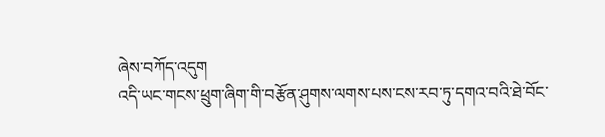ཞེས་བཀོད་འདུག
འདི་ཡང་གངས་ཕྲུག་ཞིག་གི་བརྩོན་ཤུགས་ལགས་པས་ངས་རབ་ཏུ་དགའ་བའི་ཐེ་བོང་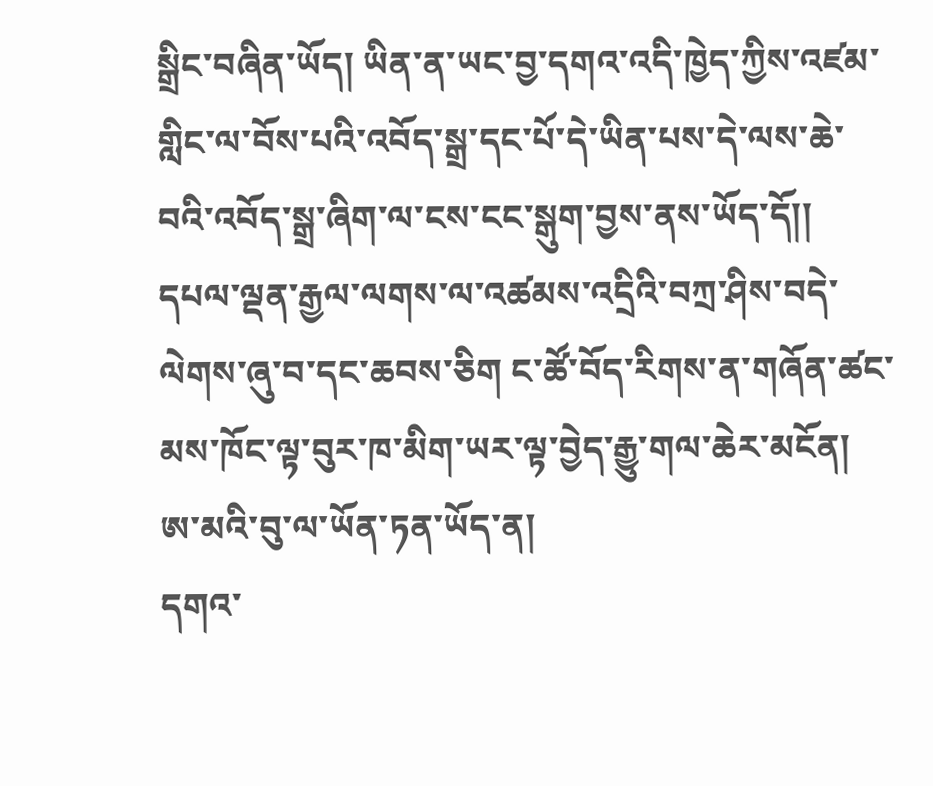སྒྲིང་བཞིན་ཡོད། ཡིན་ན་ཡང་བྱ་དགའ་འདི་ཁྱེད་ཀྱིས་འཛམ་གླིང་ལ་བོས་པའི་འབོད་སྒྲ་དང་པོ་དེ་ཡིན་པས་དེ་ལས་ཆེ་བའི་འབོད་སྒྲ་ཞིག་ལ་ངས་ངང་སྒུག་བྱས་ནས་ཡོད་དོ།།
དཔལ་ལྡན་རྒྱལ་ལགས་ལ་འཚམས་འདྲིའི་བཀྲ་ཤིས་བདེ་ལེགས་ཞུ་བ་དང་ཆབས་ཅིག ང་ཚོ་བོད་རིགས་ན་གཞོན་ཚང་མས་ཁོང་ལྟ་བུར་ཁ་མིག་ཡར་ལྟ་བྱེད་རྒྱུ་གལ་ཆེར་མངོན།
ཨ་མའི་བུ་ལ་ཡོན་ཏན་ཡོད་ན།
དགའ་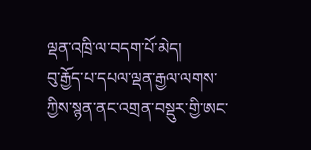ལྡན་འཁྲི་ལ་བདག་པོ་མེད།
བུ་རྒྱོད་པ་དཔལ་ལྡན་རྒྱལ་ལགས་ཀྱིས་སྙན་ནང་འགྲན་བསྡུར་གྱི་ཨང་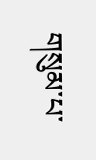གསུམ་པ་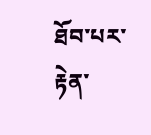ཐོབ་པར་རྟེན་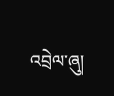འབྲེལ་ཞུ།